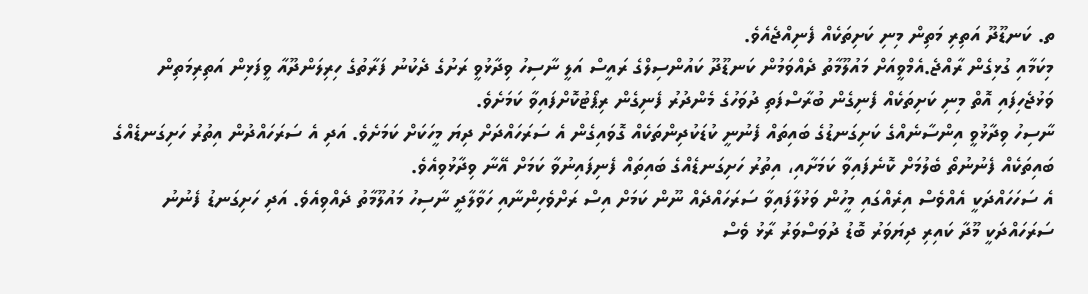ތ. ކަނޑޫދޫ އަތިރި މަތިން މިނި ކަށިތަކެއް ފެނިއްޖެއެވެ.
މިކަމާއި ގުޅިގެން ރާއްޖެ.އެމްވީއަށް މައުލޫމާތު ދެއްވަމުން ކަނޑޫދޫ ކައުންސިލްގެ ރައީސް އަލީ ނާސިހު ވިދާޅުވީ ރަށުގެ ދެކުނު ފަރާތުގެ ހިރިލަންދޫއާ ވީފަޅިން އަތިރިމަތިން ވަޅުޖެހިފައި އޮތް މިނި ކަށިތަކެއް ފެނިގެން ބުރާސްފަތި ދުވަހުގެ މެންދުރު ފެނިގެން ރިޕޯޓުކޮށްފައިވާ ކަމަށެވެ.
ނާސިހު ވިދާޅުވީ އިންސާނެއްގެ ކަށިގަނޑުގެ ބައިތައް ފެނުނީ ކުޑަކުދިންތަކެއް ގޮވައިގެން އެ ސަރަހައްދަށް ދިޔަ މީހަކަށް ކަމަށެވެ. އަދި އެ ސަރަހައްދުން އިތުރު ހަށިގަނޑެއްގެ ބައިތަކެއް ފެނުނުތޯ ބެލުމަށް ކޮނެފައިވާ ކަމަށާއި، އިތުރު ހަށިގަނޑެއްގެ ބައިތައް ފެނިފައިނުވާ ކަމަށް އޭނާ ވިދާޅުވިއެވެ.
އެ ސަހަހައްދަކީ އެއްވެސް އިރެއްގައި މީހުން ވަޅުލާފައިވާ ސަރަހައްދެއް ނޫން ކަމަށް އިސް ރަށްވެހިންނާއި ހަވާލާދީ ނާސިހު މައުލޫމާތު ދެއްވިއެވެ. އަދި ހަށިގަނޑު ފެނުނު ސަރަހައްދަކީ މޫދާ ކައިރި ދިޔަވަރު ބޮޑު ދުވަސްވަރު ރާޅު ވެސް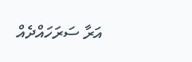އަރާ ސަރަހައްދެއް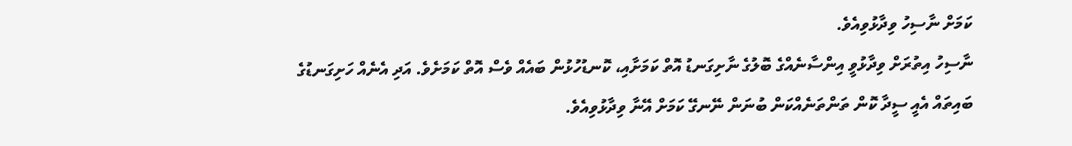ކަމަށް ނާސިހު ވިދާޅުވިއެވެ.
ނާސިހު އިތުރަށް ވިދާޅުވީ އިންސާނެއްގެ ބޮލުގެ ނާށިގަނޑު އޮތް ކަމަށާއި، ކޮނޑުހުޅުން ބައެއް ވެސް އޮތް ކަމަށެވެ. އަދި އެނެއް ހަށިގަނޑުގެ ބައިތައް އެއީ ސީދާ ކޮން ތަންތަނެއްކަން ބުނަން ނޭނގޭ ކަމަށް އޭނާ ވިދާޅުވިއެވެ.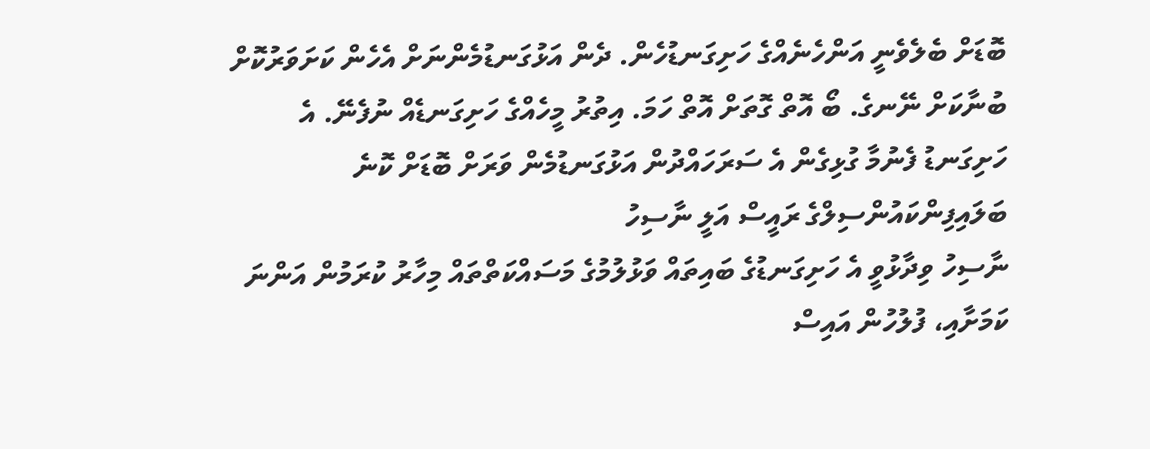ބޮޑަށް ބެލެވެނީ އަންހެނެއްގެ ހަށިގަނޑުހެން. ދެން އަޅުގަނޑުމެންނަށް އެހެން ކަށަވަރުކޮށް ބުނާކަށް ނޭނގެ. ބޯ އޮތް ގޮތަށް އޮތް ހަމަ. އިތުރު މީހެއްގެ ހަށިގަނޑެއް ނުފެނޭ. އެ ހަށިގަނޑު ފެނުމާ ގުޅިގެން އެ ސަރަހައްދުން އަޅުގަނޑުމެން ވަރަށް ބޮޑަށް ކޮނެ ބަލައިފިންކައުންސިލްގެ ރައީސް އަލީ ނާސިހު
ނާސިހު ވިދާޅުވީ އެ ހަށިގަނޑުގެ ބައިތައް ވަޅުލުމުގެ މަސައްކަތްތައް މިހާރު ކުރަމުން އަންނަ ކަމަށާއި، ފުލުހުން އައިސް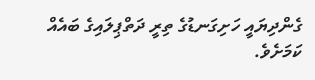ގެންދިޔައީ ހަށިގަނޑުގެ ތިރީ ދަތްޕިލައިގެ ބައެއް ކަމަށެވެ.